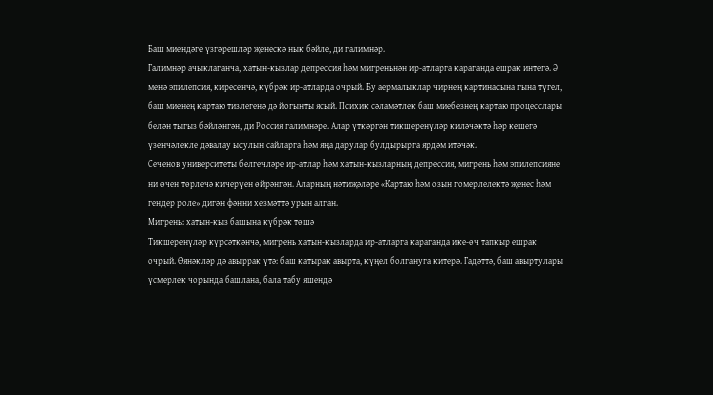Баш миендәге үзгәрешләр җенескә нык бәйле, ди галимнәр.
Галимнәр ачыклаганча, хатын-кызлар депрессия һәм мигреньнән ир-атларга караганда ешрак интегә. Ә менә эпилепсия, киресенчә, күбрәк ир-атларда очрый. Бу аермалыклар чирнең картинасына гына түгел, баш миенең картаю тизлегенә дә йогынты ясый. Психик сәламәтлек баш миебезнең картаю процесслары белән тыгыз бәйләнгән, ди Россия галимнәре. Алар үткәргән тикшеренүләр киләчәктә һәр кешегә үзенчәлекле дәвалау ысулын сайларга һәм яңа дарулар булдырырга ярдәм итәчәк.
Сеченов университеты белгечләре ир-атлар һәм хатын-кызларның депрессия, мигрень һәм эпилепсияне ни өчен төрлечә кичерүен өйрәнгән. Аларның нәтиҗәләре «Картаю һәм озын гомерлелектә җенес һәм гендер роле» дигән фәнни хезмәттә урын алган.
Мигрень: хатын-кыз башына күбрәк төшә
Тикшеренүләр күрсәткәнчә, мигрень хатын-кызларда ир-атларга караганда ике-өч тапкыр ешрак очрый. Өянәкләр дә авыррак үтә: баш катырак авырта, күңел болгануга китерә. Гадәттә, баш авыртулары үсмерлек чорында башлана, бала табу яшендә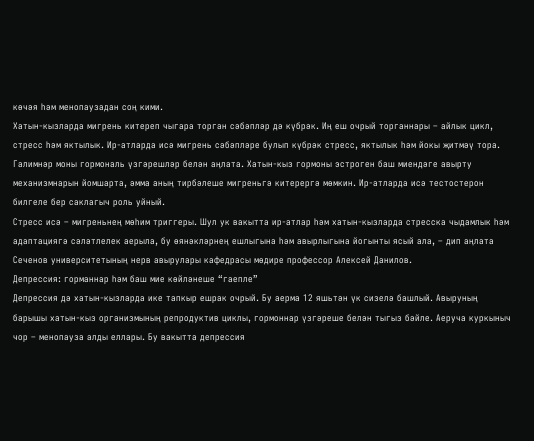көчәя һәм менопаузадан соң кими.
Хатын-кызларда мигрень китереп чыгара торган сәбәпләр дә күбрәк. Иң еш очрый торганнары – айлык цикл, стресс һәм яктылык. Ир-атларда исә мигрень сәбәпләре булып күбрәк стресс, яктылык һәм йокы җитмәү тора.
Галимнәр моны гормональ үзгәрешләр белән аңлата. Хатын-кыз гормоны эстроген баш миендәге авырту механизмнарын йомшарта, әмма аның тирбәлеше мигреньгә китерергә мөмкин. Ир-атларда исә тестостерон билгеле бер саклагыч роль уйный.
Стресс исә – мигреньнең мөһим триггеры. Шул ук вакытта ир-атлар һәм хатын-кызларда стресска чыдамлык һәм адаптациягә сәләтлелек аерыла, бу өянәкләрнең ешлыгына һәм авырлыгына йогынты ясый ала, – дип аңлата Сеченов университетының нерв авырулары кафедрасы мөдире профессор Алексей Данилов.
Депрессия: горманнар һәм баш мие көйләнеше “гаепле”
Депрессия дә хатын-кызларда ике тапкыр ешрак очрый. Бу аерма 12 яшьтән үк сизелә башлый. Авыруның барышы хатын-кыз организмының репродуктив циклы, гормоннар үзгәреше белән тыгыз бәйле. Аеруча куркыныч чор – менопауза алды еллары. Бу вакытта депрессия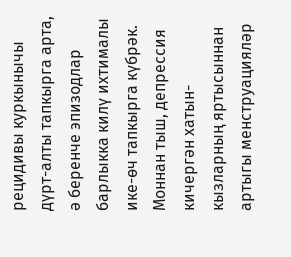рецидивы куркынычы дүрт-алты тапкырга арта, ә беренче эпизодлар барлыкка килү ихтималы ике-өч тапкырга күбрәк.
Моннан тыш, депрессия кичергән хатын-кызларның яртысыннан артыгы менструацияләр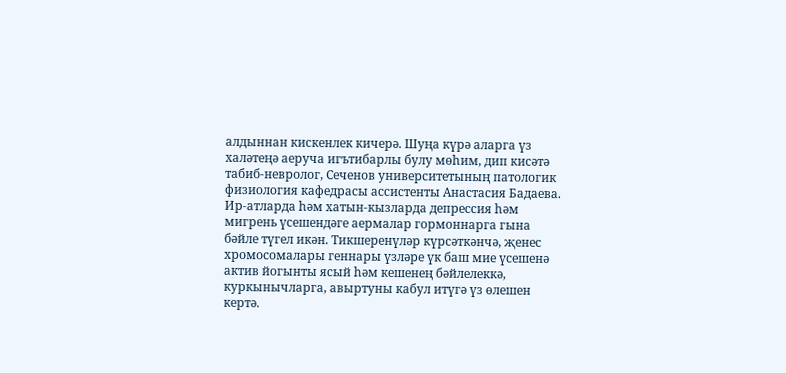алдыннан кискенлек кичерә. Шуңа күрә аларга үз халәтеңә аеруча игътибарлы булу мөһим, дип кисәтә табиб-невролог, Сеченов университетының патологик физиология кафедрасы ассистенты Анастасия Бадаева.
Ир-атларда һәм хатын-кызларда депрессия һәм мигрень үсешендәге аермалар гормоннарга гына бәйле түгел икән. Тикшеренүләр күрсәткәнчә, җенес хромосомалары геннары үзләре үк баш мие үсешенә актив йогынты ясый һәм кешенең бәйлелеккә, куркынычларга, авыртуны кабул итүгә үз өлешен кертә.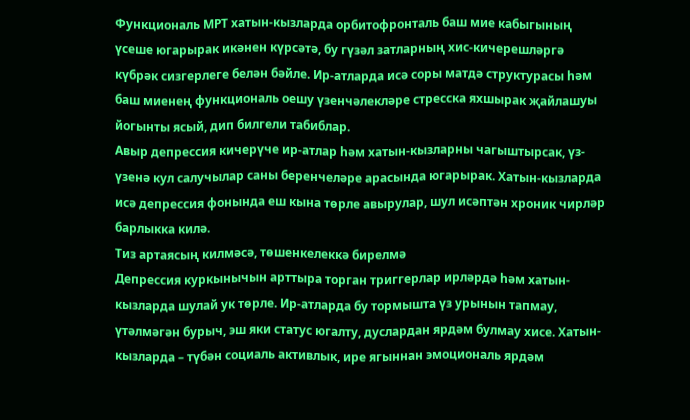Функциональ МРТ хатын-кызларда орбитофронталь баш мие кабыгының үсеше югарырак икәнен күрсәтә, бу гүзәл затларның хис-кичерешләргә күбрәк сизгерлеге белән бәйле. Ир-атларда исә соры матдә структурасы һәм баш миенең функциональ оешу үзенчәлекләре стресска яхшырак җайлашуы йогынты ясый, дип билгели табиблар.
Авыр депрессия кичерүче ир-атлар һәм хатын-кызларны чагыштырсак, үз-үзенә кул салучылар саны беренчеләре арасында югарырак. Хатын-кызларда исә депрессия фонында еш кына төрле авырулар, шул исәптән хроник чирләр барлыкка килә.
Тиз артаясың килмәсә, төшенкелеккә бирелмә
Депрессия куркынычын арттыра торган триггерлар ирләрдә һәм хатын-кызларда шулай ук төрле. Ир-атларда бу тормышта үз урынын тапмау, үтәлмәгән бурыч, эш яки статус югалту, дуслардан ярдәм булмау хисе. Хатын-кызларда – түбән социаль активлык, ире ягыннан эмоциональ ярдәм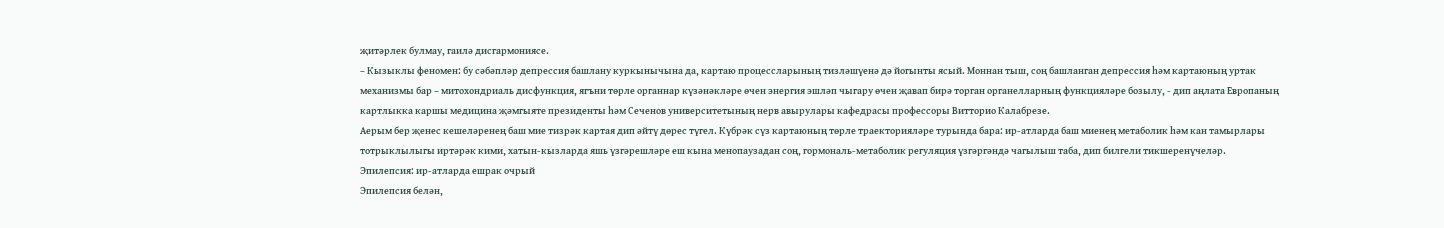җитәрлек булмау, гаилә дисгармониясе.
– Кызыклы феномен: бу сәбәпләр депрессия башлану куркынычына да, картаю процессларының тизләшүенә дә йогынты ясый. Моннан тыш, соң башланган депрессия һәм картаюның уртак механизмы бар – митохондриаль дисфункция, ягъни төрле органнар күзәнәкләре өчен энергия эшләп чыгару өчен җавап бирә торган органелларның функцияләре бозылу, - дип аңлата Европаның картлыкка каршы медицина җәмгыяте президенты һәм Сеченов университетының нерв авырулары кафедрасы профессоры Витторио Калабрезе.
Аерым бер җенес кешеләренең баш мие тизрәк картая дип әйтү дөрес түгел. Күбрәк сүз картаюның төрле траекторияләре турында бара: ир-атларда баш миенең метаболик һәм кан тамырлары тотрыклылыгы иртәрәк кими, хатын-кызларда яшь үзгәрешләре еш кына менопаузадан соң, гормональ-метаболик регуляция үзгәргәндә чагылыш таба, дип билгели тикшеренүчеләр.
Эпилепсия: ир-атларда ешрак очрый
Эпилепсия белән,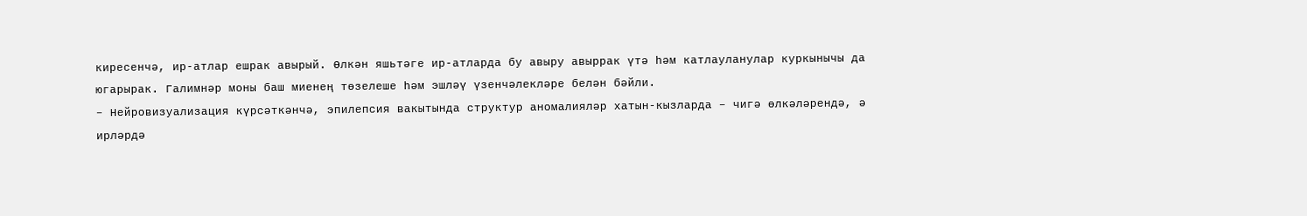киресенчә, ир-атлар ешрак авырый. Өлкән яшьтәге ир-атларда бу авыру авыррак үтә һәм катлауланулар куркынычы да югарырак. Галимнәр моны баш миенең төзелеше һәм эшләү үзенчәлекләре белән бәйли.
– Нейровизуализация күрсәткәнчә, эпилепсия вакытында структур аномалияләр хатын-кызларда – чигә өлкәләрендә, ә ирләрдә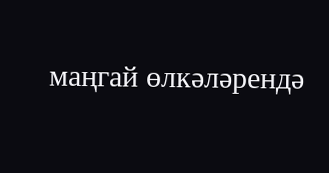маңгай өлкәләрендә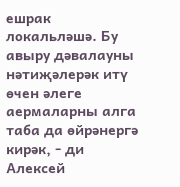ешрак локальләшә. Бу авыру дәвалауны нәтиҗәлерәк итү өчен әлеге аермаларны алга таба да өйрәнергә кирәк, - ди Алексей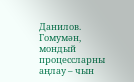Данилов.
Гомумән, мондый процессларны аңлау – чын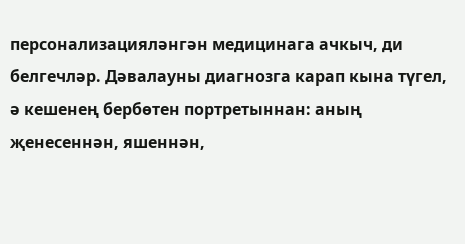персонализацияләнгән медицинага ачкыч, ди белгечләр. Дәвалауны диагнозга карап кына түгел, ә кешенең бербөтен портретыннан: аның җенесеннән, яшеннән,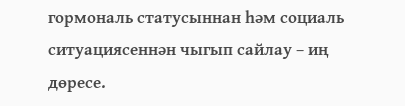гормональ статусыннан һәм социаль ситуациясеннән чыгып сайлау – иң дөресе.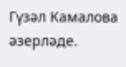Гүзәл Камалова әзерләде.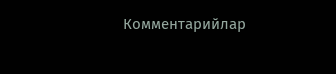Комментарийлар